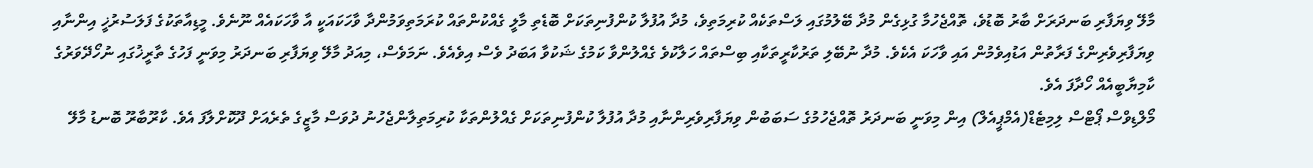މާލޭ ވިޔަފާރި ބަނދަރަށް ބާރު ބޮޑުވެ، ތޮއްޖެހުމާ ގުޅިގެން މުދާ ބޭލުމުގައި ލަސްތަކެއް ކުރިމަތިވެ، މުދާ އުފުލާ ކުންފުނިތަކަށް ބޮޑެތި މާލީ ގެއްކުންތައް ކުރަމަތިވަމުންދާ ވާހަކައަކީ އާ ވާހަކައެއް ނޫނެވެ. މީޑިއާތަކުގެ ފަލަސުރުޚީ އިންނާއި ވިޔަފާރިވެރިންގެ ފަރާތުން އަޑުއިވެމުން އައި ވާހަކަ އެކެވެ. މުދާ ނުބޭލި ތަރުކާރީތަކާއި ބިސްތައް ހަލާކުވެ ގެއްލުންވާ ކަމުގެ ޝަކުވާ އަބަދު ވެސް އިވެއެވެ. ނަމަވެސް، މިއަދު މާލޭ ވިޔަފާރި ބަނދަރު މިވަނީ ފަހުގެ ތާރީޚުގައި ނުހޯދޭވަރުގެ ކާމިޔާބީއެއް ހޯދާފަ އެވެ.
މޯލްޑިވްސް ޕޯޓްސް ލިމިޓެޑް(އެމްޕީއެލް) އިން މިވަނީ ބަނދަރު ތޮއްޖެހުމުގެ ސަބަބުން ވިޔަފާރިވެރިންނާއި މުދާ އުފުލާ ކުންފުނިތަކަށް ގެއްލުންތަކާ ކުރިމަތިލާންޖެހުނު ދުވަސް މާޒީގެ ތެރެއަށް ދޫކޮށްލާފަ އެވެ. ކާރޫބާރޫ ބޮނޑު މާލޭ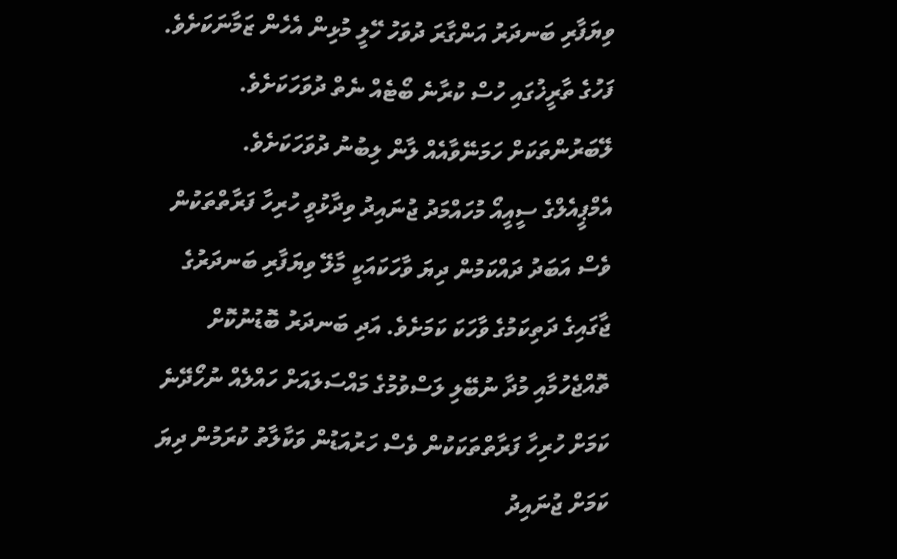ވިޔަފާރި ބަނދަރު އަންގާރަ ދުވަހު ހޭލީ މުޅިން އެހެން ޒަމާނަކަށެވެ. ފަހުގެ ތާރީޚުގައި ހުސް ކުރާނެ ބޯޓެއް ނެތް ދުވަހަކަށެވެ. ލޭބަރުންތަކަށް ހަމަނޭވާއެއް ލާން ލިބުނު ދުވަހަކަށެވެ.
އެމްޕީއެލްގެ ސީއީއޯ މުހައްމަދު ޖުނައިދު ވިދާޅުވީ ހުރިހާ ފަރާތްތަކުން ވެސް އަބަދު ދައްކަމުން ދިޔަ ވާހަކައަކީ މާލޭ ވިޔަފާރި ބަނދަރުގެ ޖާގައިގެ ދަތިކަމުގެ ވާހަކަ ކަމަށެވެ. އަދި ބަނދަރު ބޮޑުނުކޮށް ތޮއްޖެހުމާއި މުދާ ނުބޭލި ލަސްވުމުގެ މައްސަލައަށް ހައްލެއް ނުހޯދޭނެ ކަމަށް ހުރިހާ ފަރާތްތަކަކުން ވެސް ހަރުއަޑުން ވަކާލާތު ކުރަމުން ދިޔަ ކަމަށް ޖުނައިދު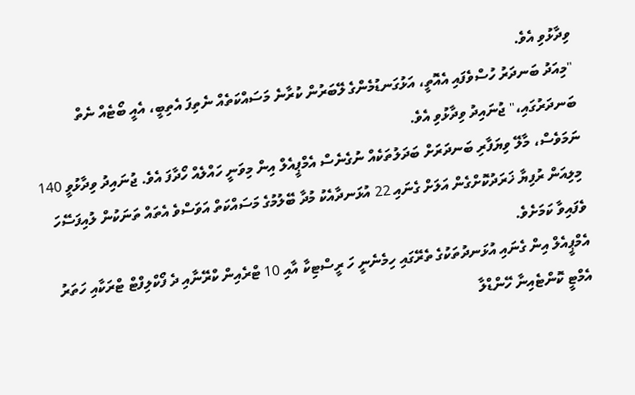ވިދާޅުވި އެވެ.
"މިއަދު ބަނދަރު ހުސްވެފައި އެއޮތީ، އަޅުގަނޑުމެންގެ ލޭބަރުން ކުރާނެ މަސައްކަތެއް ނެތިފަ އެތިބީ، އެއީ ބޯޓެއް ނެތް ބަނދަރުގައި،" ޖުނައިދު ވިދާޅުވި އެވެ.
ނަމަވެސް، މާލޭ ވިޔަފާރި ބަނދަރަށް ބަދަލުތަކެއް ނުގެނެސް އެމްޕީއެލް އިން މިވަނީ ހައްލެއް ހޯދާފަ އެވެ. ޖުނައިދު ވިދާޅުވީ 140 މިލިއަން ރުފިޔާ ޚަރަދުކޮށްގެން އަލަށް ގެނައި 22 އުޅަނދާއެކު މުދާ ބޭލުމުގެ މަސައްކަތް އަވަސްވެ އެތައް ތަނަކުން ލުއިފަސޭހަ ވެފައިވާ ކަމަށެވެ.
އެމްޕީއެލް އިން ގެނައި އުޅަނދުތަކުގެ ތެރޭގައި ހިމެނެނީ ހަ ރީސްޓިކާ އާއި 10 ޓްރެއިން ކްރޭނާއި ދެ ފޯކްލިފްޓް ޓްރަކާއި ހަތަރު އެމްޓީ ކޮންޓެއިނާ ހޭންޑްލާ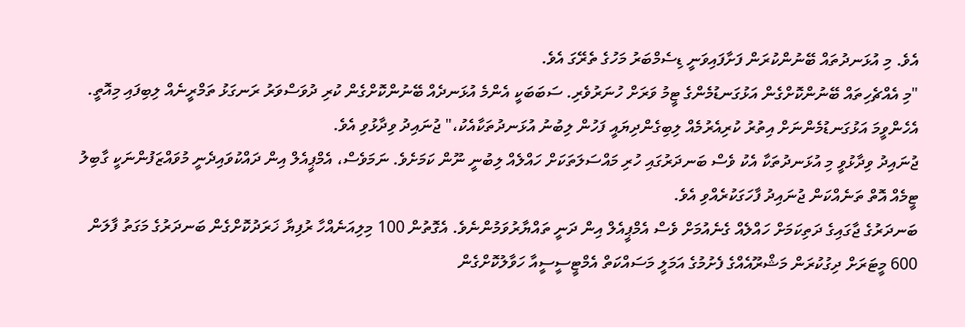އެވެ. މި އުޅަނދުތައް ބޭނުންކުރަން ފަށާފައިވަނީ ޑިސެމްބަރު މަހުގެ ތެރޭގަ އެވެ.
"މި އެއްޗެހިތައް ބޭނުންކޮށްގެން އަޅުގަނޑުމެންގެ ޓީމު ވަރަށް ހުނަރުވެރި. ސަބަބަކީ އެންމެ އުޅަނދެއް ބޭނުންކޮށްގެން ކުރި ދުވަސްވަރު ރަނގަޅު ތަމްރީނެއް ލިބިފައި މިއޮތީ. އެހެންވީމަ އަޅުގަނޑުމެންނަށް އިތުރު ކުރިއެރުމެއް ލިބިގެންދިޔައީ ފަހުން ލިބުނު އުޅަނދުތަކާއެކު،" ޖުނައިދު ވިދާޅުވި އެވެ.
ޖުނައިދު ވިދާޅުވީ މި އުޅަނދުތަކާ އެކު ވެސް ބަނދަރުގައި ހުރި މައްސަލަތަކަށް ހައްލެއް ލިބުނީ ނޫން ކަމަށެވެ. ނަމަވެސް، އެމްޕީއެލް އިން ދައްކުވައިދެނީ މުވައްޒަފުންނަކީ ގާބިލު ޓީމެއް އޮތް ތަނެއްކަން ޖުނައިދު ފާހަގަކުރެއްވި އެވެ.
ބަނދަރުގެ ޖާގައިގެ ދަތިކަމަށް ހައްލެއް ގެނެއުމަށް ވެސް އެމްޕީއެލް އިން ދަނީ ތައްޔާރުވަމުންނެވެ. އެގޮތުން 100 މިލިއަނެއްހާ ރުފިޔާ ޚަރަދުކޮށްގެން ބަނދަރުގެ މަގަތު ފާލަން 600 މީޓަރަށް ދިގުކުރަން މަޝްރޫއެއްގެ ފެށުމުގެ އަމަލީ މަސައްކަތް އެމްޓީސީސީއާ ހަވާލުކޮށްގެން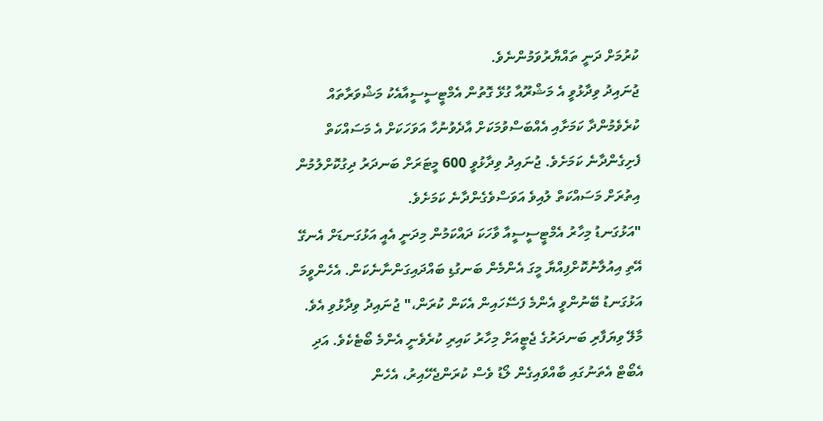ކުރުމަށް ދަނީ ތައްޔާރުވަމުންނެވެ.
ޖުނައިދު ވިދާޅުވީ އެ މަޝްރޫއާ ގުޅޭ ގޮތުން އެމްޓީސީސީއާއެކު މަޝްވަރާތައް ކުރެވެމުންދާ ކަމަށާއި އެއްބަސްވުމަކަށް އާދެވުނުހާ އަވަހަކަށް އެ މަސައްކަތް ފެށިގެންދާނެ ކަމަށެވެ. ޖުނައިދު ވިދާޅުވީ 600 މީޓަރަށް ބަނދަރު ދިގުކޮށްލުމުން އިތުރަށް މަސައްކަތް ލުއިވެ އަވަސްވެގެންދާނެ ކަމަށެވެ.
"އަޅުގަނޑު މިހާރު އެމްޓީސީސީއާ ވާހަކަ ދައްކަމުން މިދަނީ އެއީ އަޅުގަނޑަށް އެނގޭ އޭތި އިއުލާނުކޮށްފިއްޔާ މީގަ އެންމެން ބަނގުޑި ބައްދައިގަންނާނެކަން. އެހެންވީމަ އަޅުގަނޑު ބޭނުންވީ އެންމެ ފަސޭހައިން އެކަން ކުރަން،" ޖުނައިދު ވިދާޅުވި އެވެ.
މާލޭ ވިޔަފާރި ބަނދަރުގެ ޖެޓީއަށް މިހާރު ކައިރި ކުރެވެނީ އެންމެ ބޯޓެކެވެ. އަދި އެބޯޓް އެތަނުގައި ބާއްވައިގެން ލޯޑު ވެސް ކުރަންޖެހޭއިރު، އެހެން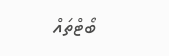ބޯޓްތައް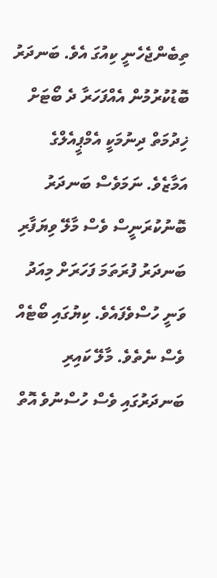ތިބެންޖެހެނީ ކިއުގަ އެވެ. ބަނދަރު ބޮޑުކުރުމުން އެއްފަހަރާ ދެ ބޯޓަށް ޚިދުމަތް ދިނުމަކީ އެމްޕީއެލްގެ އަމާޒެވެ. ނަމަވެސް ބަނދަރު ބޮނުކުރަނީސް ވެސް މާލޭ ވިޔަފާރި ބަނދަރު ފުރަތަމަ ފަހަރަށް މިއަދު ވަނީ ހުސްވެފައެވެ. ކިޔުގައި ބޯޓެއް ވެސް ނެތެވެ. މާލޭ ކައިރި ބަނދަރުގައި ވެސް ހުސްނުވެ އޮތް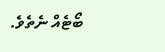ބޯޓެއް ނެތެވެ.